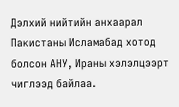Дэлхий нийтийн анхаарал Пакистаны Исламабад хотод болсон АНУ, Ираны хэлэлцээрт чиглээд байлаа.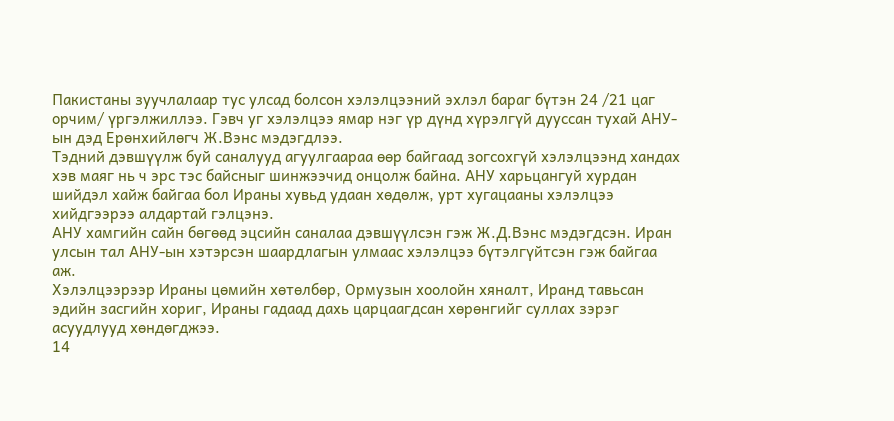Пакистаны зуучлалаар тус улсад болсон хэлэлцээний эхлэл бараг бүтэн 24 /21 цаг орчим/ үргэлжиллээ. Гэвч уг хэлэлцээ ямар нэг үр дүнд хүрэлгүй дууссан тухай АНУ-ын дэд Ерөнхийлөгч Ж.Вэнс мэдэгдлээ.
Тэдний дэвшүүлж буй саналууд агуулгаараа өөр байгаад зогсохгүй хэлэлцээнд хандах хэв маяг нь ч эрс тэс байсныг шинжээчид онцолж байна. АНУ харьцангуй хурдан шийдэл хайж байгаа бол Ираны хувьд удаан хөдөлж, урт хугацааны хэлэлцээ хийдгээрээ алдартай гэлцэнэ.
АНУ хамгийн сайн бөгөөд эцсийн саналаа дэвшүүлсэн гэж Ж.Д.Вэнс мэдэгдсэн. Иран улсын тал АНУ-ын хэтэрсэн шаардлагын улмаас хэлэлцээ бүтэлгүйтсэн гэж байгаа аж.
Хэлэлцээрээр Ираны цөмийн хөтөлбөр, Ормузын хоолойн хяналт, Иранд тавьсан эдийн засгийн хориг, Ираны гадаад дахь царцаагдсан хөрөнгийг суллах зэрэг асуудлууд хөндөгджээ.
14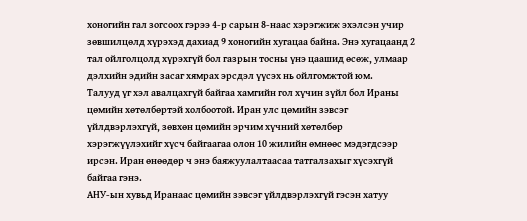хоногийн гал зогсоох гэрээ 4-р сарын 8-наас хэрэгжиж эхэлсэн учир зөвшилцөлд хүрэхэд дахиад 9 хоногийн хугацаа байна. Энэ хугацаанд 2 тал ойлголцолд хүрэхгүй бол газрын тосны үнэ цаашид өсөж, улмаар дэлхийн эдийн засаг хямрах эрсдэл үүсэх нь ойлгомжтой юм.
Талууд үг хэл авалцахгүй байгаа хамгийн гол хүчин зүйл бол Ираны цөмийн хөтөлбөртэй холбоотой. Иран улс цөмийн зэвсэг үйлдвэрлэхгүй, зөвхөн цөмийн эрчим хүчний хөтөлбөр хэрэгжүүлэхийг хүсч байгаагаа олон 10 жилийн өмнөөс мэдэгдсээр ирсэн. Иран өнөөдөр ч энэ баяжуулалтаасаа татгалзахыг хүсэхгүй байгаа гэнэ.
АНУ-ын хувьд Иранаас цөмийн зэвсэг үйлдвэрлэхгүй гэсэн хатуу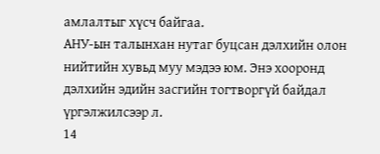амлалтыг хүсч байгаа.
АНУ-ын талынхан нутаг буцсан дэлхийн олон нийтийн хувьд муу мэдээ юм. Энэ хооронд дэлхийн эдийн засгийн тогтворгүй байдал үргэлжилсээр л.
14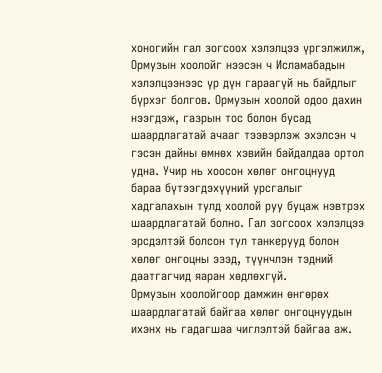хоногийн гал зогсоох хэлэлцээ үргэлжилж, Ормузын хоолойг нээсэн ч Исламабадын хэлэлцээнээс үр дүн гараагүй нь байдлыг бүрхэг болгов. Ормузын хоолой одоо дахин нээгдэж, газрын тос болон бусад шаардлагатай ачааг тээвэрлэж эхэлсэн ч гэсэн дайны өмнөх хэвийн байдалдаа ортол удна. Учир нь хоосон хөлөг онгоцнууд бараа бүтээгдэхүүний урсгалыг хадгалахын тулд хоолой руу буцаж нэвтрэх шаардлагатай болно. Гал зогсоох хэлэлцээ эрсдэлтэй болсон тул танкерууд болон хөлөг онгоцны эзэд, түүнчлэн тэдний даатгагчид яаран хөдлөхгүй.
Ормузын хоолойгоор дамжин өнгөрөх шаардлагатай байгаа хөлөг онгоцнуудын ихэнх нь гадагшаа чиглэлтэй байгаа аж.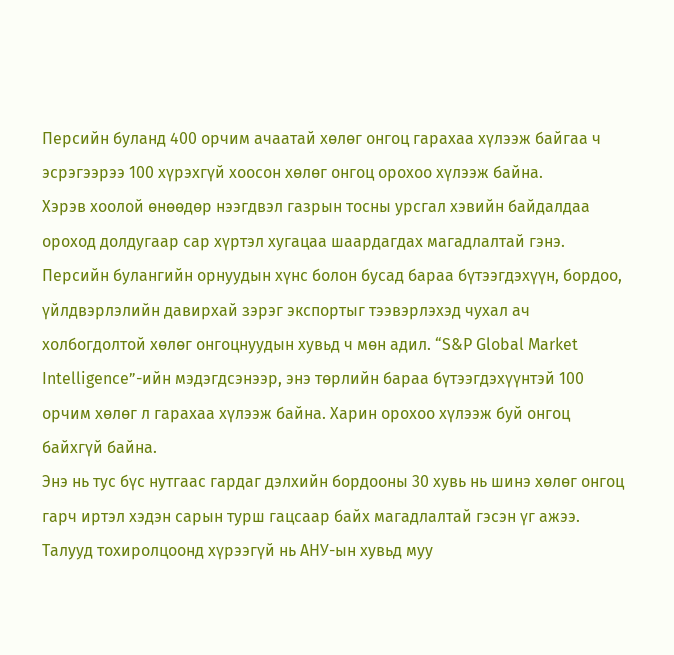Персийн буланд 400 орчим ачаатай хөлөг онгоц гарахаа хүлээж байгаа ч эсрэгээрээ 100 хүрэхгүй хоосон хөлөг онгоц орохоо хүлээж байна.
Хэрэв хоолой өнөөдөр нээгдвэл газрын тосны урсгал хэвийн байдалдаа ороход долдугаар сар хүртэл хугацаа шаардагдах магадлалтай гэнэ.
Персийн булангийн орнуудын хүнс болон бусад бараа бүтээгдэхүүн, бордоо, үйлдвэрлэлийн давирхай зэрэг экспортыг тээвэрлэхэд чухал ач холбогдолтой хөлөг онгоцнуудын хувьд ч мөн адил. “S&P Global Market Intelligence”-ийн мэдэгдсэнээр, энэ төрлийн бараа бүтээгдэхүүнтэй 100 орчим хөлөг л гарахаа хүлээж байна. Харин орохоо хүлээж буй онгоц байхгүй байна.
Энэ нь тус бүс нутгаас гардаг дэлхийн бордооны 30 хувь нь шинэ хөлөг онгоц гарч иртэл хэдэн сарын турш гацсаар байх магадлалтай гэсэн үг ажээ.
Талууд тохиролцоонд хүрээгүй нь АНУ-ын хувьд муу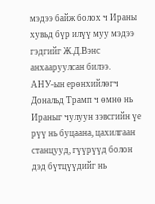мэдээ байж болох ч Ираны хувьд бүр илүү муу мэдээ гэдгийг Ж.Д.Вэнс анхааруулсан билээ.
АНУ-ын ерөнхийлөгч Дональд Трамп ч өмнө нь Ираныг чулуун зэвсгийн үе рүү нь буцаана, цахилгаан станцууд, гүүрүүд болон дэд бүтцүүдийг нь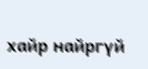хайр найргүй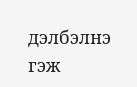дэлбэлнэ гэж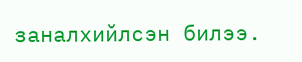заналхийлсэн билээ.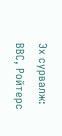Эх сурвалж: ВВС, Ройтерс